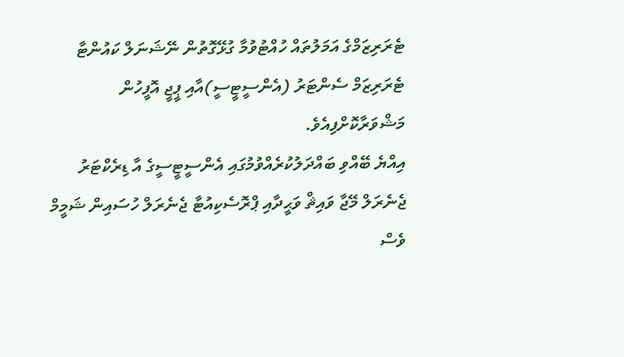ޓެރަރިޒަމްގެ އަމަލުތައް ހުއްޓުވުމާ ގުޅޭގޮތުން ނޭޝަނަލް ކައުންޓާ ޓެރަރިޒަމް ސެންޓަރު (އެންސީޓީސީ)އާއި ޕީޖީ އޮފީހުން މަޝްވަރާކޮށްފިއެވެ.
އިއްޔެ ބޭއްވި ބައްދަލުކުރެއްވުމުގައި އެންސީޓީސީގެ އާ ޑިރެކްޓަރު ޖެނެރަލް މޭޖާ ވައިޘް ވަޙީދާއި ޕްރޮސެކިއުޓާ ޖެނެރަލް ހުސައިން ޝަމީމް ވެސް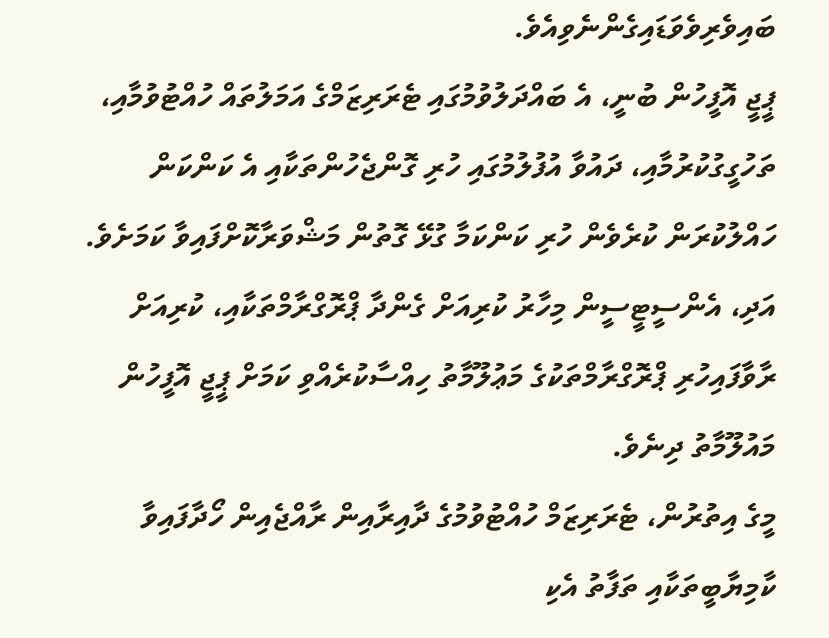ބައިވެރިވެވަޑައިގެންނެވިއެވެ.
ޕީޖީ އޮފީހުން ބުނީ، އެ ބައްދަލުވުމުގައި ޓެރަރިޒަމްގެ އަމަލުތައް ހުއްޓުވުމާއި، ތަހުގީގުކުރުމާއި، ދައުވާ އުފުލުމުގައި ހުރި ގޮންޖެހުންތަކާއި އެ ކަންކަން ހައްލުކުރަން ކުރެވެން ހުރި ކަންކަމާ ގުޅޭ ގޮތުން މަޝްވަރާކޮށްފައިވާ ކަމަށެވެ.
އަދި، އެންސީޓީސީން މިހާރު ކުރިއަށް ގެންދާ ޕްރޮގްރާމްތަކާއި، ކުރިއަށް ރާވާފައިހުރި ޕްރޮގްރާމްތަކުގެ މަޢުލޫމާތު ހިއްސާކުރެއްވި ކަމަށް ޕީޖީ އޮފީހުން މައުލޫމާތު ދިނެވެ.
މީގެ އިތުރުން، ޓެރަރިޒަމް ހުއްޓުވުމުގެ ދާއިރާއިން ރާއްޖެއިން ހޯދާފައިވާ ކާމިޔާބީތަކާއި ތަފާތު އެކި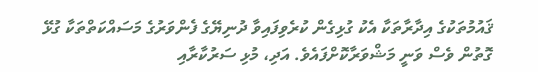ޤައުމުތަކުގެ އިދާރާތަކާ އެކު ގުޅިގެން ކުރެވިފައިވާ ދުނިޔޭގެ ފެންވަރުގެ މަސައްކަތްތަކާ ގުޅޭ ގޮތުން ވެސް ވަނީ މަޝްވަރާކޮށްފައެވެ. އަދި، މުޅި ސަރުކާރާއި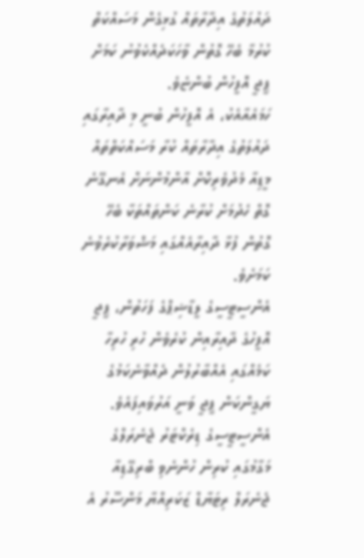ދައުލަތުގެ އިދާރާތައް ގުޅިގެން މަސައްކަތް ކުރުމާ ބެހޭ ގޮތުން ވާހަކަދެއްކެވުނު ކަމަށް ޕީޖީ އޮފީހުން ބުންޏެވެ.
ހަމައެއާއެކު، އެ އޮފީހުން ބުނީ މި ދާއިރާގައި ދައުލަތުގެ އިދާރާތައް ކުރާ މަސައްކަތްތައް މީޑިއާ މެދުވެރިކޮށް އާންމުންނަށް އެނގޭނެ ގޮތް ހެދުމަށް ކުރާނެ ކަންތައްތަކާ ބެހޭ ގޮތުން ފުޅާ ދާއިރާއެއްގައި މަޝްވަރާކުރެވުނެ ކަމަށެވެ.
އެންސީޓީސީގެ ލީޑާޝިޕްގެ ފަހަތުން، ޕީޖީ އޮފީހުގެ ދާއިރާއިން ކުރެވެން ހުރި ހުރިހާ ކަމެއްގައި އެއްބާރުލުން ދެއްވާނެކަމުގެ ޔަގީންކަން ޕީޖީ ވަނީ އަރުވައިފައެވެ.
އެންސީޓީސީގެ ޑިރެކްޓަރު ޖެނެރަލްގެ މަގާމުގައި ކުރިން ހުންނެވި ބްރިގޭޑިއާ ޖެނެރަލް ރިޓަޔާޑް ޒަކަރިއްޔާ މަންސޫރު އެ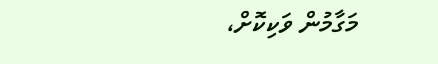މަގާމުން ވަކިކޮށް،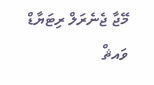މޭޖާ ޖެނެރަލް ރިޓަޔާޑް ވައޘް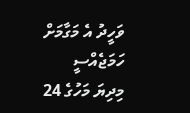ވަހީދު އެ މަގާމަށް ހަމަޖެއްސީ މިދިޔަ މަހުގެ 24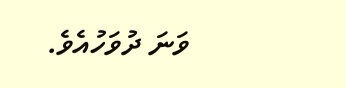ވަނަ ދުވަހުއެވެ.